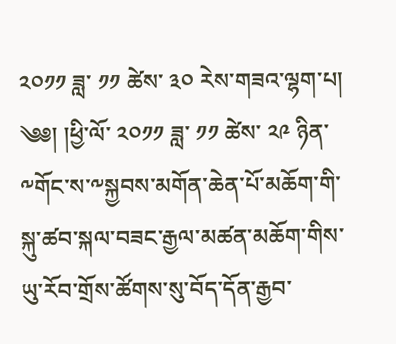༢༠༡༡ ཟླ་ ༡༡ ཚེས་ ༣༠ རེས་གཟའ་ལྷག་པ།
༄༅། །ཕྱི་ལོ་ ༢༠༡༡ ཟླ་ ༡༡ ཚེས་ ༢༩ ཉིན་༸གོང་ས་༸སྐྱབས་མགོན་ཆེན་པོ་མཆོག་གི་སྐུ་ཚབ་སྐལ་བཟང་རྒྱལ་མཚན་མཆོག་གིས་ཡུ་རོབ་གྲོས་ཚོགས་སུ་བོད་དོན་རྒྱབ་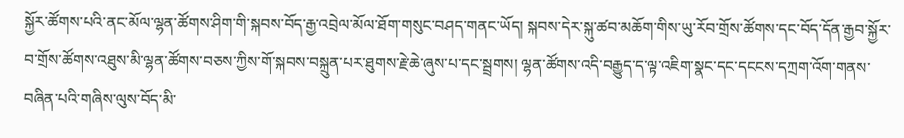སྐྱོར་ཚོགས་པའི་ནང་མོལ་ལྷན་ཚོགས་ཤིག་གི་སྐབས་བོད་རྒྱ་འབྲེལ་མོལ་ཐོག་གསུང་བཤད་གནང་ཡོད། སྐབས་དེར་སྐུ་ཚབ་མཆོག་གིས་ཡུ་རོབ་གྲོས་ཚོགས་དང་བོད་དོན་རྒྱབ་སྐྱོར་བ་གྲོས་ཚོགས་འཐུས་མི་ལྷན་ཚོགས་བཅས་ཀྱིས་གོ་སྐབས་བསྐྲུན་པར་ཐུགས་རྗེ་ཆེ་ཞུས་པ་དང་སྦྲགས། ལྷན་ཚོགས་འདི་བརྒྱུད་ད་ལྟ་འཇིག་སྣང་དང་དངངས་དཀྲག་འོག་གནས་བཞིན་པའི་གཞིས་ལུས་བོད་མི་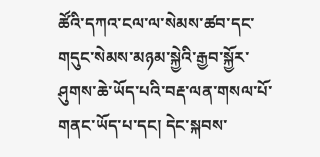ཚོའི་དཀའ་ངལ་ལ་སེམས་ཚབ་དང་གདུང་སེམས་མཉམ་སྐྱེའི་རྒྱབ་སྐྱོར་ཤུགས་ཆེ་ཡོད་པའི་བརྡ་ལན་གསལ་པོ་གནང་ཡོད་པ་དང། དེང་སྐབས་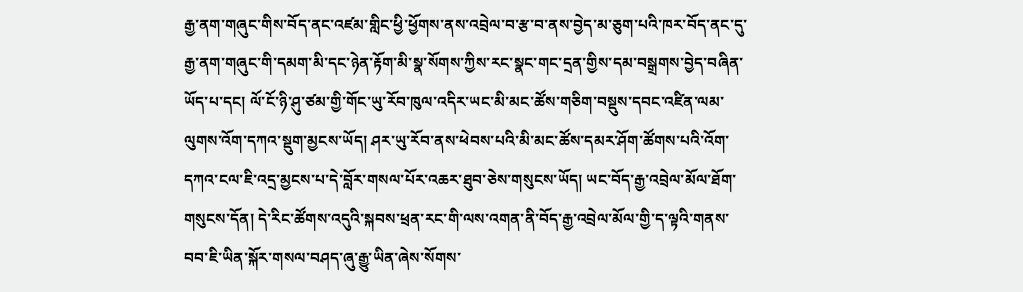རྒྱ་ནག་གཞུང་གིས་བོད་ནང་འཛམ་གླིང་ཕྱི་ཕྱོགས་ནས་འབྲེལ་བ་རྩ་བ་ནས་བྱེད་མ་ཅུག་པའི་ཁར་བོད་ནང་དུ་རྒྱ་ནག་གཞུང་གི་དམག་མི་དང་ཉེན་རྟོག་མི་སྣ་སོགས་ཀྱིས་རང་སྣང་གང་དྲན་གྱིས་དམ་བསྒྲགས་བྱེད་བཞིན་ཡོད་པ་དང། ལོ་ངོ་ཉི་ཤུ་ཙམ་གྱི་གོང་ཡུ་རོབ་ཁུལ་འདིར་ཡང་མི་མང་ཚོས་གཅིག་བསྡུས་དབང་འཛིན་ལམ་ལུགས་འོག་དཀའ་སྡུག་མྱངས་ཡོད། ཤར་ཡུ་རོབ་ནས་ཕེབས་པའི་མི་མང་ཚོས་དམར་ཤོག་ཚོགས་པའི་འོག་དཀའ་ངལ་ཇི་འདྲ་མྱངས་པ་དེ་བློར་གསལ་པོར་འཆར་ཐུབ་ཅེས་གསུངས་ཡོད། ཡང་བོད་རྒྱ་འབྲེལ་མོལ་ཐོག་གསུངས་དོན། དེ་རིང་ཚོགས་འདུའི་སྐབས་ཕྲན་རང་གི་ལས་འགན་ནི་བོད་རྒྱ་འབྲེལ་མོལ་གྱི་ད་ལྟའི་གནས་བབ་ཇི་ཡིན་སྐོར་གསལ་བཤད་ཞུ་རྒྱུ་ཡིན་ཞེས་སོགས་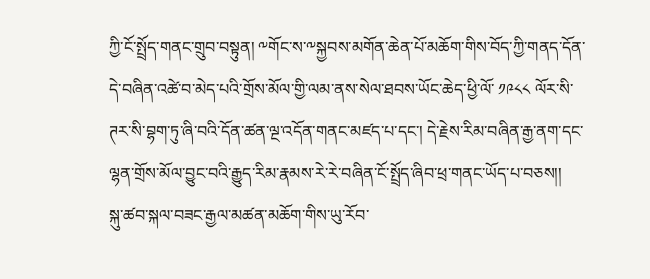ཀྱི་ངོ་སྤྲོད་གནང་གྲུབ་བསྟུན། ༸གོང་ས་༸སྐྱབས་མགོན་ཆེན་པོ་མཆོག་གིས་བོད་ཀྱི་གནད་དོན་དེ་བཞིན་འཚེ་བ་མེད་པའི་གྲོས་མོལ་གྱི་ལམ་ནས་སེལ་ཐབས་ཡོང་ཆེད་ཕྱི་ལོ་ ༡༩༨༨ ལོར་སི་ཊར་སི་བྷག་ཏུ་ཞི་བའི་དོན་ཚན་ལྔ་འདོན་གནང་མཛད་པ་དང་། དེ་རྗེས་རིམ་བཞིན་རྒྱ་ནག་དང་ལྷན་གྲོས་མོལ་བྱུང་བའི་རྒྱུད་རིམ་རྣམས་རེ་རེ་བཞིན་ངོ་སྤྲོད་ཞིབ་ཕྲ་གནང་ཡོད་པ་བཅས།།
སྐུ་ཚབ་སྐལ་བཟང་རྒྱལ་མཚན་མཆོག་གིས་ཡུ་རོབ་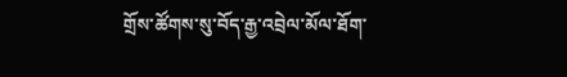གྲོས་ཚོགས་སུ་བོད་རྒྱ་འབྲེལ་མོལ་ཐོག་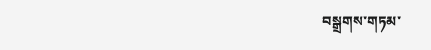བསྒྲགས་གཏམ་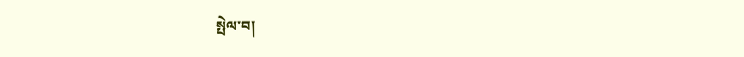སྤེལ་བ།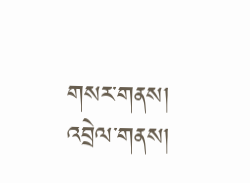གསར་གནས།
འབྲེལ་གནས།